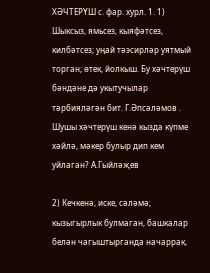ХӘЧТЕРҮШ с. фар. хурл. 1. 1) Шыксыз, ямьсез, кыяфәтсез, килбәтсез; уңай тәэсирләр уятмый торган; өтек, йолкыш. Бу хәчтерүш бәндәне дә укытучылар тәрбияләгән бит. Г.Әпсәләмов . Шушы хәчтерүш кенә кызда күпме хәйлә, мәкер булыр дип кем уйлаган? А.Гыйләҗев

2) Кечкенә, иске, сәләмә; кызыгырлык булмаган, башкалар белән чагыштырганда начаррак,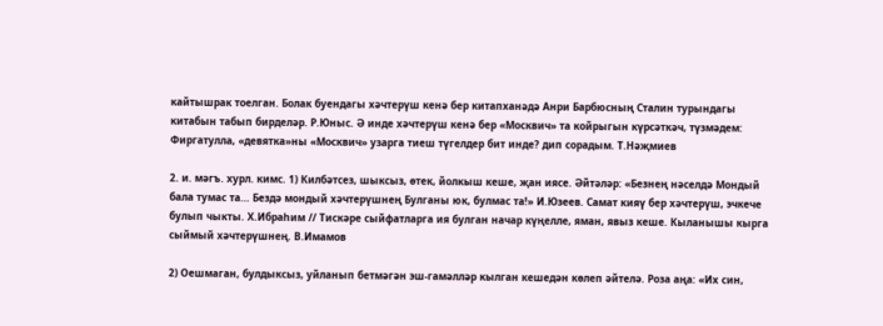кайтышрак тоелган. Болак буендагы хәчтерүш кенә бер китапханәдә Анри Барбюсның Сталин турындагы китабын табып бирделәр. Р.Юныс. Ә инде хәчтерүш кенә бер «Москвич» та койрыгын күрсәткәч, түзмәдем: Фиргатулла, «девятка»ны «Москвич» узарга тиеш түгелдер бит инде? дип сорадым. Т.Нәҗмиев

2. и. мәгъ. хурл. кимс. 1) Килбәтсез, шыксыз, өтек, йолкыш кеше, җан иясе. Әйтәләр: «Безнең нәселдә Мондый бала тумас та... Бездә мондый хәчтерүшнең Булганы юк, булмас та!» И.Юзеев. Самат кияү бер хәчтерүш, эчкече булып чыкты. Х.Ибраһим // Тискәре сыйфатларга ия булган начар күңелле, яман, явыз кеше. Кыланышы кырга сыймый хәчтерүшнең. В.Имамов

2) Оешмаган, булдыксыз, уйланып бетмәгән эш-гамәлләр кылган кешедән көлеп әйтелә. Роза аңа: «Их син,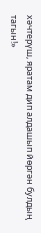хәчтерүш, яратам дип алдашып йөргән булдың тагын!»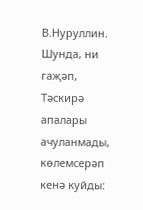В.Нуруллин. Шунда, ни гаҗәп, Тәскирә апалары ачуланмады, көлемсерәп кенә куйды: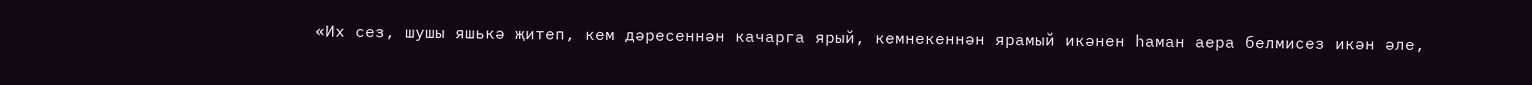«Их сез, шушы яшькә җитеп, кем дәресеннән качарга ярый, кемнекеннән ярамый икәнен һаман аера белмисез икән әле,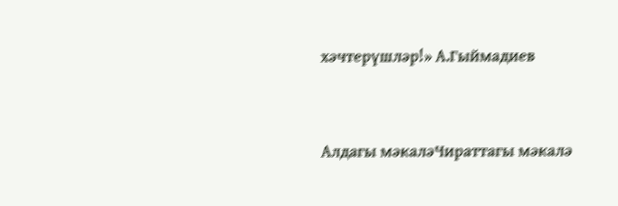хәчтерүшләр!» А.Гыймадиев



Алдагы мәкаләЧираттагы мәкалә